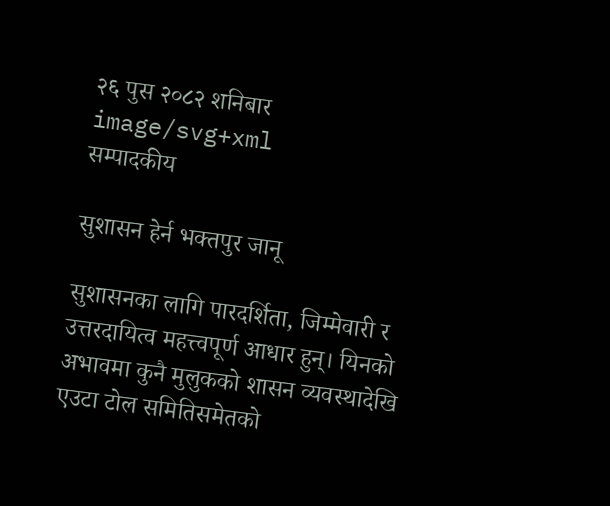२६ पुस २०८२ शनिबार
image/svg+xml
सम्पादकीय

सुशासन हेर्न भक्तपुर जानू

सुशासनका लागि पारदर्शिता, जिम्मेवारी र उत्तरदायित्व महत्त्वपूर्ण आधार हुन्। यिनको अभावमा कुनै मुलुकको शासन व्यवस्थादेखि एउटा टोल समितिसमेतको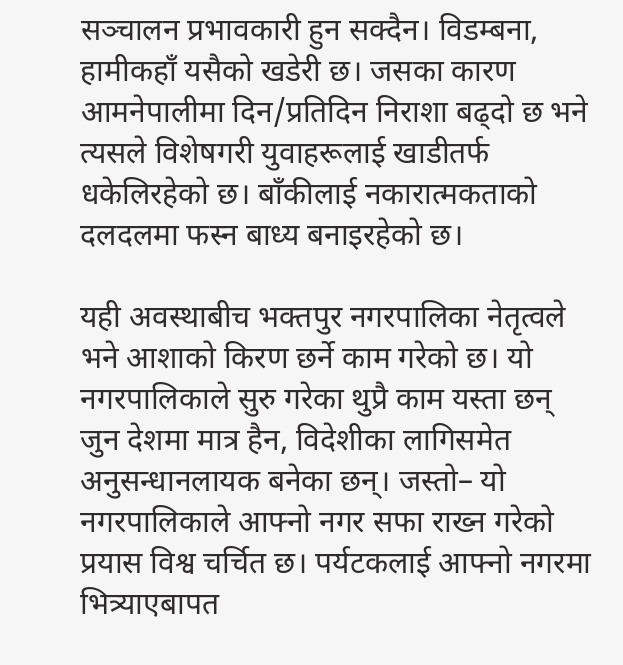सञ्चालन प्रभावकारी हुन सक्दैन। विडम्बना, हामीकहाँ यसैको खडेरी छ। जसका कारण आमनेपालीमा दिन/प्रतिदिन निराशा बढ्दो छ भने त्यसले विशेषगरी युवाहरूलाई खाडीतर्फ धकेलिरहेको छ। बाँकीलाई नकारात्मकताको दलदलमा फस्न बाध्य बनाइरहेको छ।

यही अवस्थाबीच भक्तपुर नगरपालिका नेतृत्वले भने आशाको किरण छर्ने काम गरेको छ। यो नगरपालिकाले सुरु गरेका थुप्रै काम यस्ता छन् जुन देशमा मात्र हैन, विदेशीका लागिसमेत अनुसन्धानलायक बनेका छन्। जस्तो– यो नगरपालिकाले आफ्नो नगर सफा राख्न गरेको प्रयास विश्व चर्चित छ। पर्यटकलाई आफ्नो नगरमा भित्र्याएबापत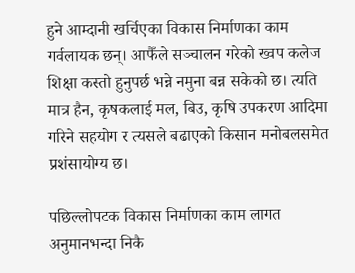हुने आम्दानी खर्चिएका विकास निर्माणका काम गर्वलायक छन्। आफैँले सञ्चालन गरेको ख्वप कलेज शिक्षा कस्तो हुनुपर्छ भन्ने नमुना बन्न सकेको छ। त्यति मात्र हैन, कृषकलाई मल, बिउ, कृषि उपकरण आदिमा गरिने सहयोग र त्यसले बढाएको किसान मनोबलसमेत प्रशंसायोग्य छ।

पछिल्लोपटक विकास निर्माणका काम लागत अनुमानभन्दा निकै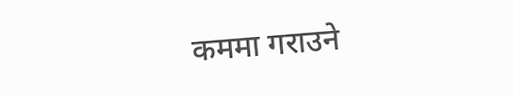कममा गराउने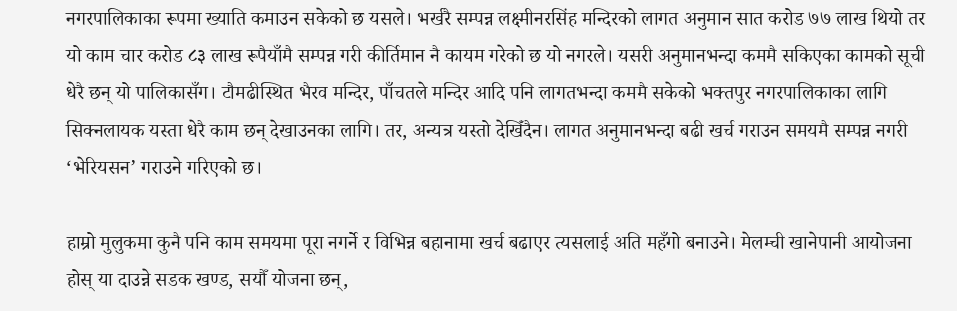नगरपालिकाका रूपमा ख्याति कमाउन सकेको छ यसले। भर्खरै सम्पन्न लक्ष्मीनरसिंह मन्दिरको लागत अनुमान सात करोड ७७ लाख थियो तर यो काम चार करोड ८३ लाख रूपैयाँमै सम्पन्न गरी कीर्तिमान नै कायम गरेको छ यो नगरले। यसरी अनुमानभन्दा कममै सकिएका कामको सूची धेरै छन् यो पालिकासँग। टौमढीस्थित भैरव मन्दिर, पाँचतले मन्दिर आदि पनि लागतभन्दा कममै सकेको भक्तपुर नगरपालिकाका लागि सिक्नलायक यस्ता धेरै काम छन् देखाउनका लागि। तर, अन्यत्र यस्तो देखिँदैन। लागत अनुमानभन्दा बढी खर्च गराउन समयमै सम्पन्न नगरी ‘भेरियसन’ गराउने गरिएको छ।

हाम्रो मुलुकमा कुनै पनि काम समयमा पूरा नगर्ने र विभिन्न बहानामा खर्च बढाएर त्यसलाई अति महँगो बनाउने। मेलम्ची खानेपानी आयोजना होस् या दाउन्ने सडक खण्ड, सयौँ योजना छन्,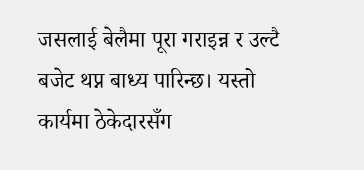जसलाई बेलैमा पूरा गराइन्न र उल्टै बजेट थप्न बाध्य पारिन्छ। यस्तो कार्यमा ठेकेदारसँग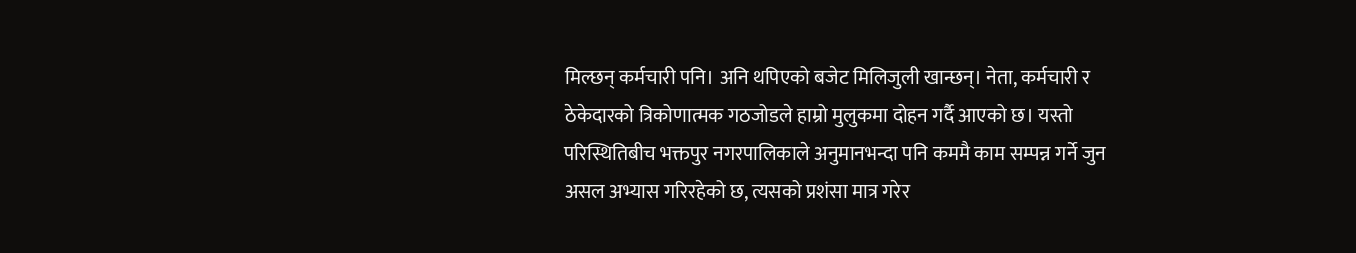मिल्छन् कर्मचारी पनि। अनि थपिएको बजेट मिलिजुली खान्छन्। नेता, कर्मचारी र ठेकेदारको त्रिकोणात्मक गठजोडले हाम्रो मुलुकमा दोहन गर्दै आएको छ। यस्तो परिस्थितिबीच भक्तपुर नगरपालिकाले अनुमानभन्दा पनि कममै काम सम्पन्न गर्ने जुन असल अभ्यास गरिरहेको छ, त्यसको प्रशंसा मात्र गरेर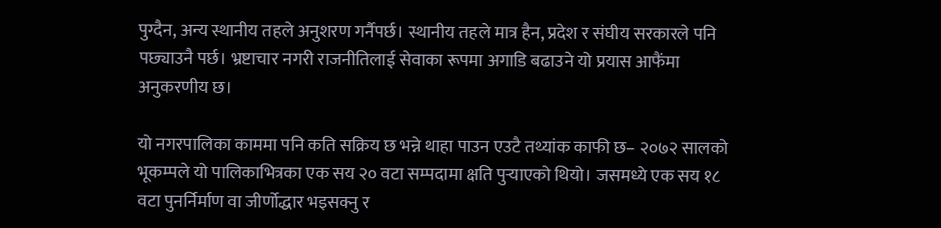पुग्दैन, अन्य स्थानीय तहले अनुशरण गर्नैपर्छ। स्थानीय तहले मात्र हैन, प्रदेश र संघीय सरकारले पनि पछ्याउनै पर्छ। भ्रष्टाचार नगरी राजनीतिलाई सेवाका रूपमा अगाडि बढाउने यो प्रयास आफैंमा अनुकरणीय छ।

यो नगरपालिका काममा पनि कति सक्रिय छ भन्ने थाहा पाउन एउटै तथ्यांक काफी छ– २०७२ सालको भूकम्पले यो पालिकाभित्रका एक सय २० वटा सम्पदामा क्षति पुर्‍याएको थियो। जसमध्ये एक सय १८ वटा पुनर्निर्माण वा जीर्णोद्धार भइसक्नु र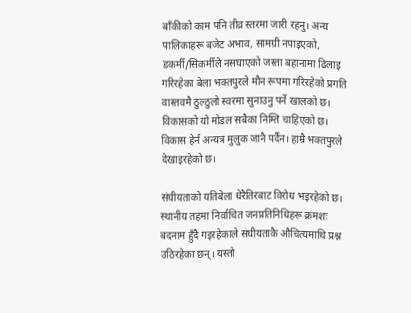बाँकीको काम पनि तीव्र स्तरमा जारी रहनु। अन्य पालिकाहरू बजेट अभाव, सामग्री नपाइएको, डकर्मी/सिकर्मीले नसघाएको जस्ता बहानामा ढिलाइ गरिरहेका बेला भक्तपुरले मौन रूपमा गरिरहेको प्रगति वास्तवमै ठुल्ठुलो स्वरमा सुनाउनु पर्ने खालको छ। विकासको यो मोडल सबैका निम्ति चाहिएको छ। विकास हेर्न अन्यत्र मुलुक जानै पर्दैन। हाम्रै भक्तपुरले देखाइरहेको छ।

संघीयताको यतिबेला धेरैतिरबाट विरोध भइरहेको छ। स्थानीय तहमा निर्वाचित जनप्रतिनिधिहरू क्रमशः बदनाम हुँदै गइरहेकाले संघीयताकै औचित्यमाथि प्रश्न उठिरहेका छन्। यस्तो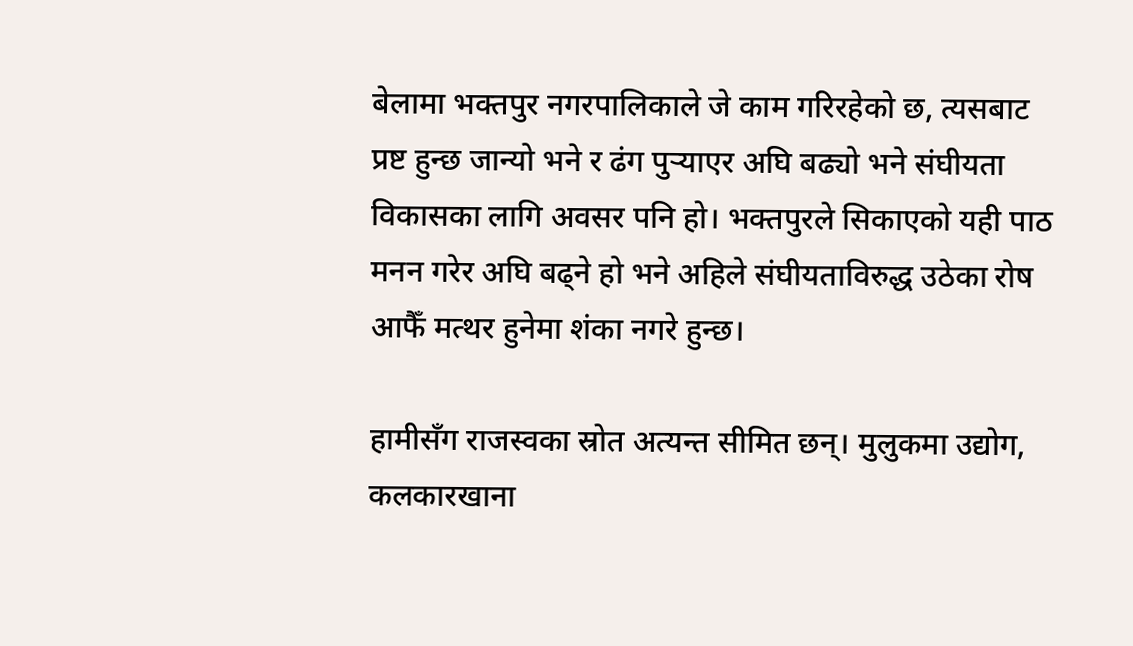बेलामा भक्तपुर नगरपालिकाले जे काम गरिरहेको छ, त्यसबाट प्रष्ट हुन्छ जान्यो भने र ढंग पुर्‍याएर अघि बढ्यो भने संघीयता विकासका लागि अवसर पनि हो। भक्तपुरले सिकाएको यही पाठ मनन गरेर अघि बढ्ने हो भने अहिले संघीयताविरुद्ध उठेका रोष आफैँ मत्थर हुनेमा शंका नगरे हुन्छ।

हामीसँग राजस्वका स्रोत अत्यन्त सीमित छन्। मुलुकमा उद्योग, कलकारखाना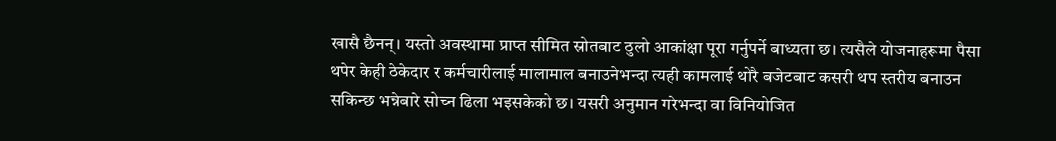खासै छैनन्। यस्तो अवस्थामा प्राप्त सीमित स्रोतबाट ठुलो आकांक्षा पूरा गर्नुपर्ने बाध्यता छ। त्यसैले योजनाहरूमा पैसा थपेर केही ठेकेदार र कर्मचारीलाई मालामाल बनाउनेभन्दा त्यही कामलाई थोरै बजेटबाट कसरी थप स्तरीय बनाउन सकिन्छ भन्नेबारे सोच्न ढिला भइसकेको छ। यसरी अनुमान गरेभन्दा वा विनियोजित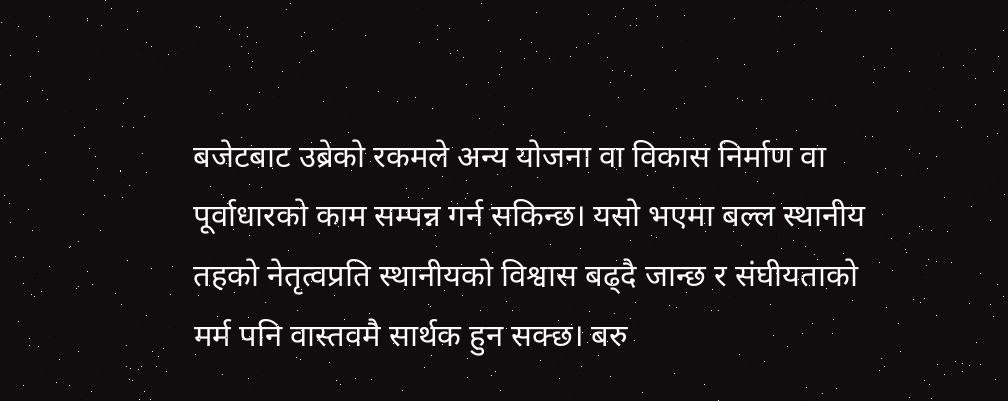बजेटबाट उब्रेको रकमले अन्य योजना वा विकास निर्माण वा पूर्वाधारको काम सम्पन्न गर्न सकिन्छ। यसो भएमा बल्ल स्थानीय तहको नेतृत्वप्रति स्थानीयको विश्वास बढ्दै जान्छ र संघीयताको मर्म पनि वास्तवमै सार्थक हुन सक्छ। बरु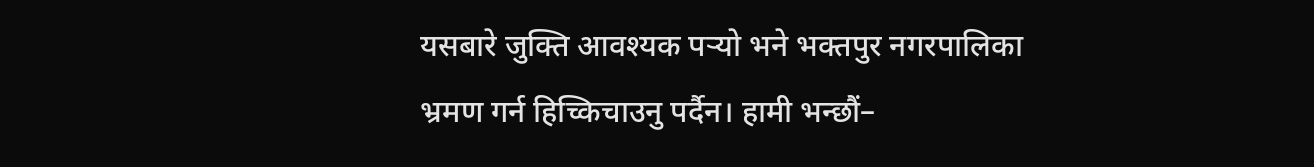यसबारे जुक्ति आवश्यक पर्‍यो भने भक्तपुर नगरपालिका भ्रमण गर्न हिच्किचाउनु पर्दैन। हामी भन्छौं–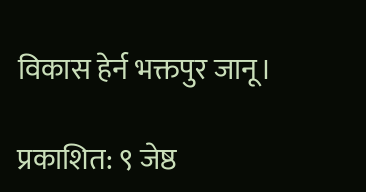विकास हेर्न भक्तपुर जानू।

प्रकाशित: ९ जेष्ठ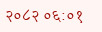२०८२ ०६:०१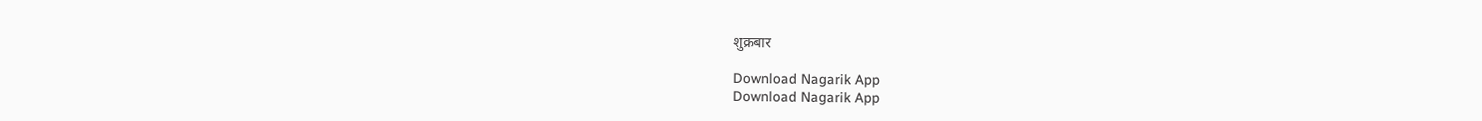शुक्रबार

Download Nagarik App
Download Nagarik App